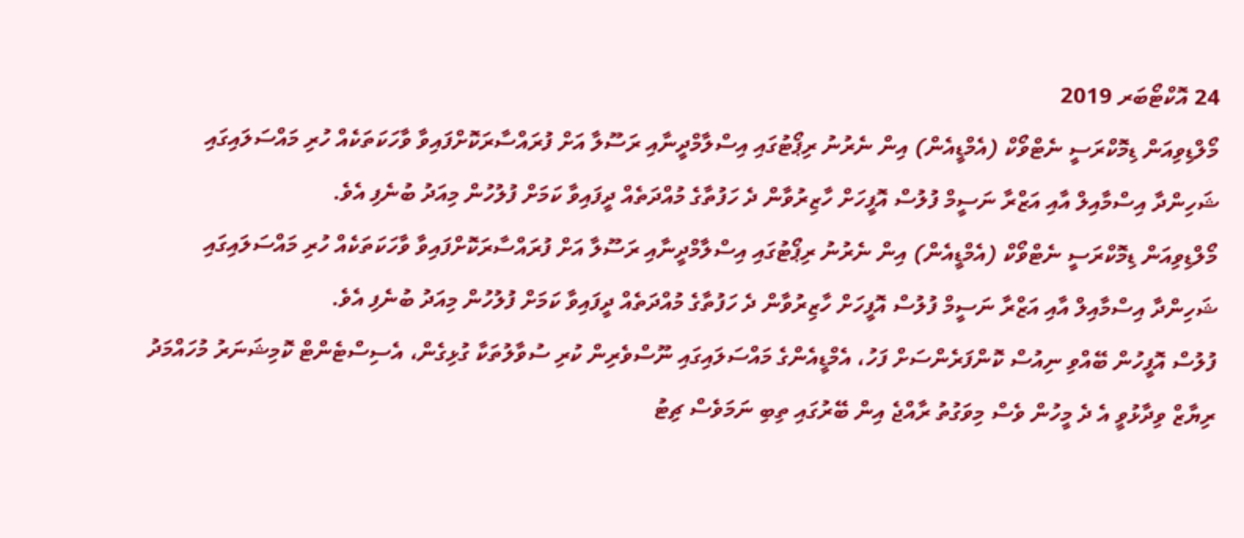24 އޮކްޓޯބަރ 2019
މޯލްޑިވިއަން ޑިމޮކްރަސީ ނެޓްވޯކް (އެމްޑީއެން) އިން ނެރުނު ރިޕޯޓުގައި އިސްލާމްދީނާއި ރަސޫލާ އަށް ފުރައްސާރަކޮށްފައިވާ ވާހަކަތަކެއް ހުރި މައްސަލައިގައި ޝަހިންދާ އިސްމާއިލް އާއި އަޒްރާ ނަސީމް ފުލުސް އޮފީހަށް ހާޒިރުވާން ދެ ހަފުތާގެ މުއްދަތެއް ދީފައިވާ ކަމަށް ފުލުހުން މިއަދު ބުނެފި އެވެ.
މޯލްޑިވިއަން ޑިމޮކްރަސީ ނެޓްވޯކް (އެމްޑީއެން) އިން ނެރުނު ރިޕޯޓުގައި އިސްލާމްދީނާއި ރަސޫލާ އަށް ފުރައްސާރަކޮށްފައިވާ ވާހަކަތަކެއް ހުރި މައްސަލައިގައި ޝަހިންދާ އިސްމާއިލް އާއި އަޒްރާ ނަސީމް ފުލުސް އޮފީހަށް ހާޒިރުވާން ދެ ހަފުތާގެ މުއްދަތެއް ދީފައިވާ ކަމަށް ފުލުހުން މިއަދު ބުނެފި އެވެ.
ފުލުސް އޮފީހުން ބޭއްވި ނިއުސް ކޮންފަރެންސަށް ފަހު، އެމްޑީއެންގެ މައްސަލައިގައި ނޫސްވެރިން ކުރި ސުވާލުތަކާ ގުޅިގެން، އެސިސްޓެންޓް ކޮމިޝަނަރު މުހައްމަދު ރިޔާޒް ވިދާޅުވީ އެ ދެ މީހުން ވެސް މިވަގުތު ރާއްޖެ އިން ބޭރުގައި ތިބި ނަމަވެސް ޗިޓު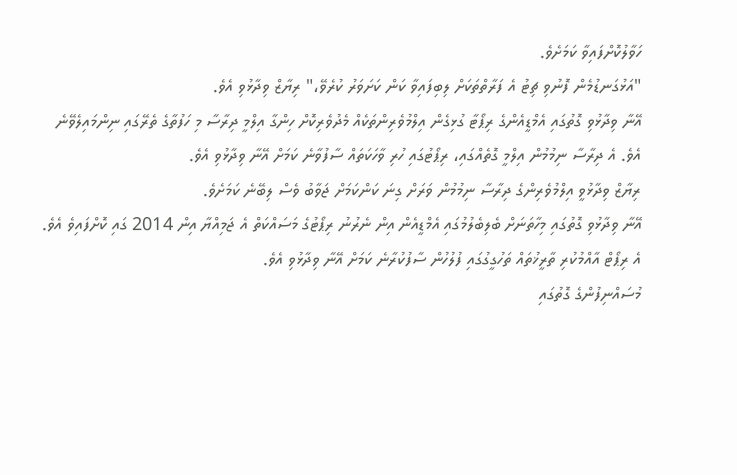ހަވާލުކޮށްފައިވާ ކަމަށެވެ.
"އަޅުގަނޑުމެން ފޮނުވި ޗިޓު އެ ފަރާތްތަކަށް ލިބިފައިވާ ކަން ކަށަވަރު ކުރެވޭ،" ރިޔާޒް ވިދާޅުވި އެވެ.
އޭނާ ވިދާޅުވި ގޮތުގައި އެމްޑީއެންގެ ރިޕޯޓާ ގުޅިގެން އިލްމުވެރިންތަކެއް މެދުވެރިކޮށް ހިންގާ އިލްމީ ދިރާސާ މި ހަފުތާގެ ތެރޭގައި ނިންމައިލެވޭނެ އެވެ. އެ ދިރާސާ ނިމުމުން އިލްމީ ގޮތެއްގައި، ރިޕޯޓުގައި ހުރި ވާހަކަތައް ސާފުވާނެ ކަމަށް އޭނާ ވިދާޅުވި އެވެ.
ރިޔާޒް ވިދާޅުވީ އިލްމުވެރިންގެ ދިރާސާ ނިމުމުން ވަރަށް ގިނަ ކަންކަމަށް ޖަވާބު ވެސް ލިބޭނެ ކަމަށެވެ.
އޭނާ ވިދާޅުވި ގޮތުގައި މިހާތަނަށް ބެލިބެލުމުގައި އެމްޑީއެން އިން ނެރުނު ރިޕޯޓުގެ މަސައްކަތް އެ ޖަމިއްޔާ އިން 2014 ގައި ކޮށްފައިވެ އެވެ. އެ ރިޕޯޓް އާއްމުކުރި ތާރީޚުތައް ތަހުގީގުގައި ފުލުހުން ސާފުކުރާނެ ކަމަށް އޭނާ ވިދާޅުވި އެވެ.
މުސައްނިފުންގެ ގޮތުގައި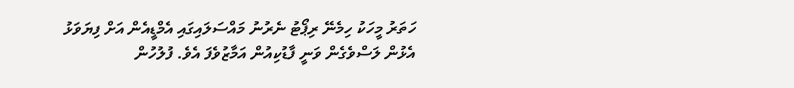ހަތަރު މީހަކު ހިމެނޭ ރިޕޯޓު ނެރުނު މައްސަލައިގައި އެމްޑީއެން އަށް ފިޔަވަޅު އެޅުން ލަސްވެގެން ވަނީ ފާޑުކިއުން އަމާޒުވެފަ އެވެ. ފުލުހުން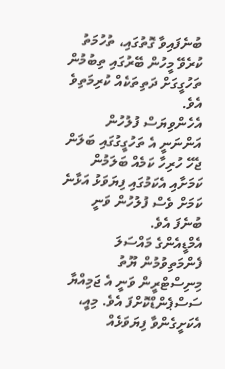ބުނެފައިވާ ގޮތުގައި، ތުހުމަތު ކުރެވޭ މީހުން ބޭރުގައި ތިބުމުން ތަހުގީގަށް ދަތިތަކެއް ކުރިމަތިވެ އެވެ.
އެހެންވިޔަސް ފުލުހުން އަންނަނީ އެ ތަހުގީގުގައި ބަލަން ޖެހޭ ހުރިހާ ކަމެއް ބަލަމުން ކަމަށާއި އެކަމުގައި ފިޔަވަޅު އަޅާނެ ކަމަށް ވެސް ފުލުހުން ވަނީ ބުނެފަ އެވެ.
އެމްޑީއެންގެ މައްސަލަ ފެންމަތިވުމުން ޔޫތު މިނިސްޓްރީން ވަނީ އެ ޖަމިއްޔާ ސަސްޕެންޑްކޮށްފަ އެވެ. މިއީ، އެކަށީގެންވާ ފިޔަވަޅެއް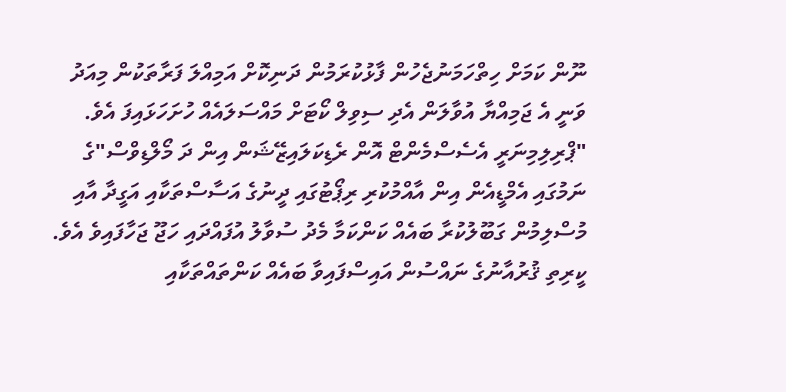ނޫން ކަމަށް ހިތްހަމަނުޖެހުން ފާޅުކުރަމުން ދަނިކޮށް އަމިއްލަ ފަރާތަކުން މިއަދު ވަނީ އެ ޖަމިއްޔާ އުވާލަން އެދި ސިވިލް ކޯޓަށް މައްސަލައެއް ހުށަހަޅައިފަ އެވެ.
"ޕްރިލިމިނަރީ އެސެސްމެންޓް އޮން ރެޑިކަލައިޒޭޝަން އިން ދަ މޯލްޑިވްސް"ގެ ނަމުގައި އެމްޑީއެން އިން އާއްމުކުރި ރިޕޯޓުގައި ދީނުގެ އަސާސްތަކާއި އަގީދާ އާއި މުސްލިމުން ގަބޫލުކުރާ ބައެއް ކަންކަމާ މެދު ސުވާލު އުފައްދައި ހަޖޫ ޖަހާފައިވެ އެވެ. ކީރިތި ޤުރުއާނުގެ ނައްސުން އައިސްފައިވާ ބައެއް ކަންތައްތަކާއި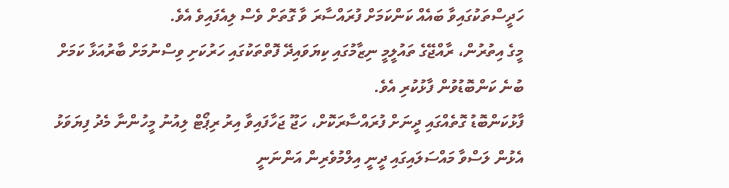ހަދީސްތަކުގައިވާ ބައެއް ކަންކަމަށް ފުރައްސާރަ ވާ ގޮތަށް ވެސް ލިއެފައިވެ އެވެ.
މީގެ އިތުރުން، ރާއްޖޭގެ ތައުލީމީ ނިޒާމުގައި ކިޔަވައިދޭ ފޮތްތަކުގައި ހަރުކަށި ވިސްނުމަށް ބާރުއަޅާ ކަމަށް ބުނެ ކަންބޮޑުވުން ފާޅުކުރި އެވެ.
ފާޅުކަންބޮޑު ގޮތެއްގައި ދީނަށް ފުރައްސާރަކޮށް، ހަޖޫ ޖަހާފައިވާ އިރު ރިޕޯޓް ލިއުނު މީހުންނާ މެދު ފިޔަވަޅު އެޅުން ލަސްވާ މައްސަލައިގައި ދީނީ އިލްމުވެރިން އަންނަނީ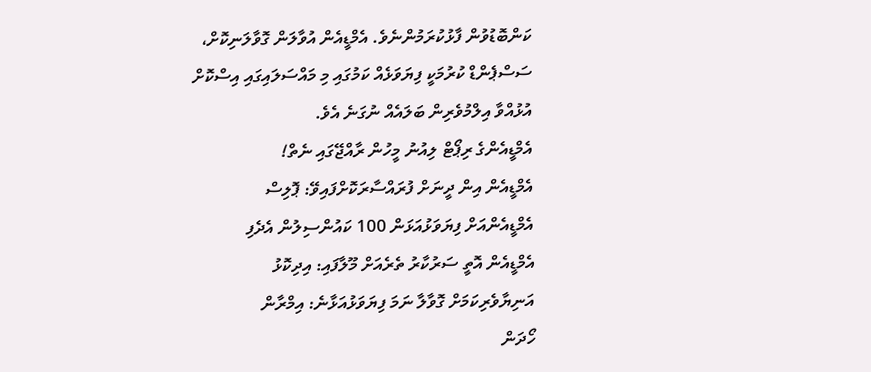ކަންބޮޑުވުން ފާޅުކުރަމުންނެވެ. އެމްޑީއެން އުވާލަން ގޮވާލަނިކޮށް، ސަސްޕެންޑް ކުރުމަކީ ފިޔަވަޅެއް ކަމުގައި މި މައްސަލައިގައި އިސްކޮށް އުޅުއްވާ އިލްމުވެރިން ބަލައެއް ނުގަނެ އެވެ.
އެމްޑީއެންގެ ރިޕޯޓް ލިއުނު މީހުން ރާއްޖޭގައި ނެތް!
އެމްޑީއެން އިން ދީނަށް ފުރައްސާރަކޮށްފައިވޭ: ޕޮލިސް
އެމްޑީއެންއަށް ފިޔަވަޅުއަޅަން 100 ކައުންސިލުން އެދެފި
އެމްޑީއެން އޮތީ ސަރުކާރު ތެރެއަށް މޫލާފައި: އިދިކޮޅު
އަނިޔާވެރިކަމަށް ގޮވާލާ ނަމަ ފިޔަވަޅުއަޅާނެ: އިމްރާން
ހޯދަން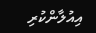އިއުލާންކުރި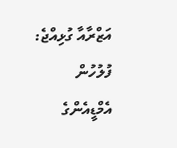އަޒްރާއާ ގުޅިއްޖެ: ފުލުހުން
އެމްޑީއެންގެ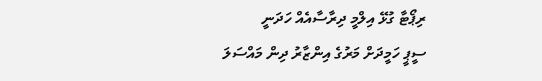ރިޕޯޓާ ގުޅޭ އިލްމީ ދިރާސާއެއް ހަދަނީ
ސީޕީ ހަމީދަށް މަރުގެ އިންޒާރު ދިން މައްސަލަ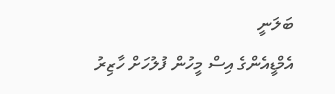ބަލަނީ
އެމްޑީއެންގެ އިސް މީހުން ފުލުހަށް ހާޒިރު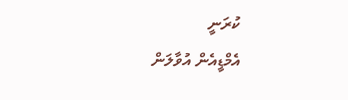ކުރަނީ
އެމްޑީއެން އުވާލަން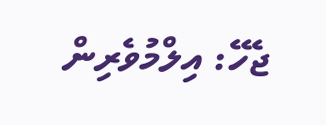ޖެހޭ: އިލްމުވެރިން